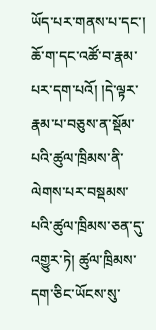ཡོད་པར་གནས་པ་དང་། ཆོ་ག་དང་འཚོ་བ་རྣམ་པར་དག་པའོ། །དེ་ལྟར་རྣམ་པ་བཅུས་ན་སྡོམ་པའི་ཚུལ་ཁྲིམས་ནི་ལེགས་པར་བསྡམས་པའི་ཚུལ་ཁྲིམས་ཅན་དུ་འགྱུར་ཏེ། ཚུལ་ཁྲིམས་དག་ཅིང་ཡོངས་སུ་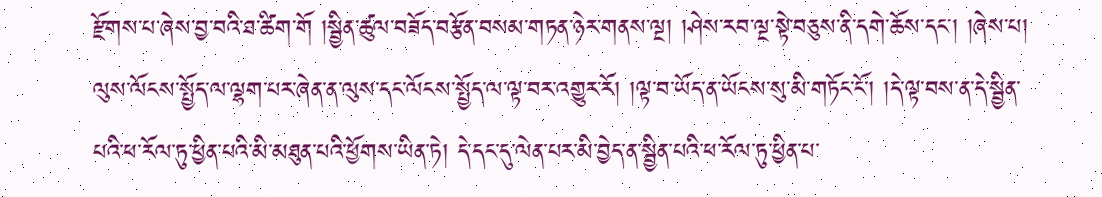རྫོགས་པ་ཞེས་བྱ་བའི་ཐ་ཚིག་གོ །སྦྱིན་ཚུལ་བཟོད་བརྩོན་བསམ་གཏན་ཉེར་གནས་ལྔ། །ཤེས་རབ་ལྔ་སྟེ་བཅུས་ནི་དགེ་ཆོས་དང་། །ཞེས་པ། ལུས་ལོངས་སྤྱོད་ལ་ལྷག་པར་ཞེན་ན་ལུས་དང་ལོངས་སྤྱོད་ལ་ལྟ་བར་འགྱུར་རོ། །ལྟ་བ་ཡོད་ན་ཡོངས་སུ་མི་གཏོང་ངོ་། །དེ་ལྟ་བས་ན་དེ་སྦྱིན་པའི་ཕ་རོལ་ཏུ་ཕྱིན་པའི་མི་མཐུན་པའི་ཕྱོགས་ཡིན་ཏེ། དེ་དང་དུ་ལེན་པར་མི་བྱེད་ན་སྦྱིན་པའི་ཕ་རོལ་ཏུ་ཕྱིན་པ་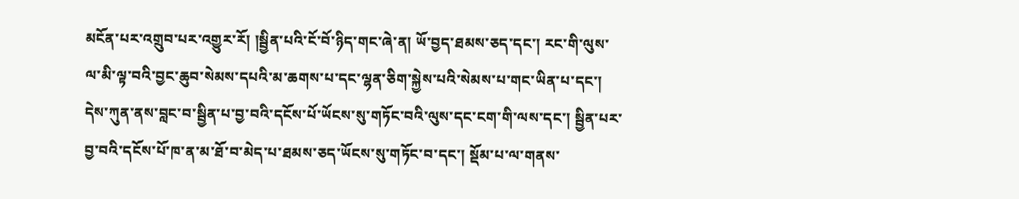མངོན་པར་འགྲུབ་པར་འགྱུར་རོ། །སྦྱིན་པའི་ངོ་བོ་ཉིད་གང་ཞེ་ན། ཡོ་བྱད་ཐམས་ཅད་དང་། རང་གི་ལུས་ལ་མི་ལྟ་བའི་བྱང་ཆུབ་སེམས་དཔའི་མ་ཆགས་པ་དང་ལྷན་ཅིག་སྐྱེས་པའི་སེམས་པ་གང་ཡིན་པ་དང་། དེས་ཀུན་ནས་བླང་བ་སྦྱིན་པ་བྱ་བའི་དངོས་པོ་ཡོངས་སུ་གཏོང་བའི་ལུས་དང་ངག་གི་ལས་དང་། སྦྱིན་པར་བྱ་བའི་དངོས་པོ་ཁ་ན་མ་ཐོ་བ་མེད་པ་ཐམས་ཅད་ཡོངས་སུ་གཏོང་བ་དང་། སྡོམ་པ་ལ་གནས་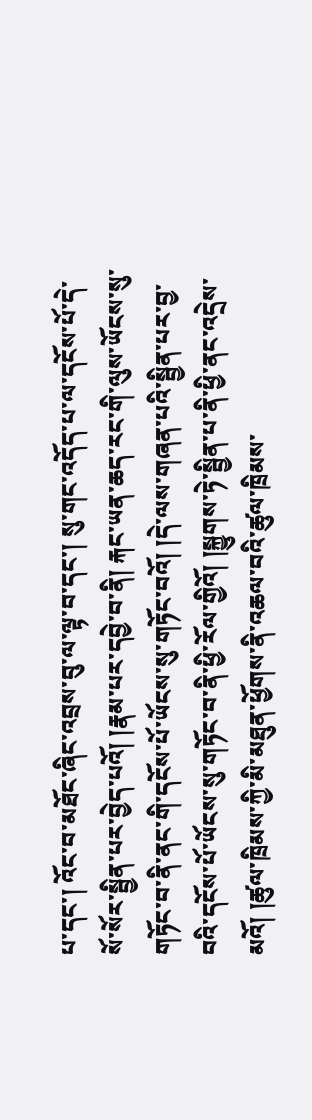པ་དང་། འོང་བ་མཐོང་ཞིང་འབྲས་བུ་ལ་ལྟ་བ་དང་། སུ་གང་འདོད་པ་ལ་དངོས་པོ་དེ་སོ་སོར་སྦྱིན་པར་བྱེད་པའོ། །རྣམ་པར་དབྱེ་བ་ནི། རྐང་ཡན་ཆད་རང་གི་ལུས་ཡོངས་སུ་གཏོང་བ་ནི་ནང་གི་དངོས་པོ་ཡོངས་སུ་གཏོང་བའོ། །དེ་ལས་གཞན་པའི་སྦྱིན་པར་བྱ་བའི་དངོས་པོ་ཡོངས་སུ་གཏོང་བ་ནི་ཕྱི་རོལ་གྱིའོ། །སྐྱུགས་ཏེ་སྦྱིན་པ་ནི་ཕྱི་ནང་འདྲེས་མའོ། །ཚུལ་ཁྲིམས་ཀྱི་མི་མཐུན་ཕྱོགས་ནི་འཆལ་བའི་ཚུལ་ཁྲིམས་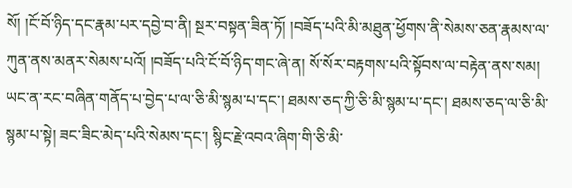སོ། །ངོ་བོ་ཉིད་དང་རྣམ་པར་དབྱེ་བ་ནི། སྔར་བསྟན་ཟིན་ཏོ། །བཟོད་པའི་མི་མཐུན་ཕྱོགས་ནི་སེམས་ཅན་རྣམས་ལ་ཀུན་ནས་མནར་སེམས་པའོ། །བཟོད་པའི་ངོ་བོ་ཉིད་གང་ཞེ་ན། སོ་སོར་བརྟགས་པའི་སྟོབས་ལ་བརྟེན་ནས་སམ། ཡང་ན་རང་བཞིན་གནོད་པ་བྱེད་པ་ལ་ཅི་མི་སྙམ་པ་དང་། ཐམས་ཅད་ཀྱི་ཅི་མི་སྙམ་པ་དང་། ཐམས་ཅད་ལ་ཅི་མི་སྙམ་པ་སྟེ། ཟང་ཟིང་མེད་པའི་སེམས་དང་། སྙིང་རྗེ་འབའ་ཞིག་གི་ཅི་མི་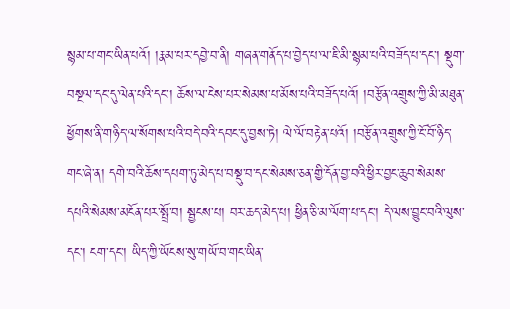སྙམ་པ་གང་ཡིན་པའོ། །རྣམ་པར་དབྱེ་བ་ནི། གཞན་གནོད་པ་བྱེད་པ་ལ་ཇི་མི་སྙམ་པའི་བཟོད་པ་དང་། སྡུག་བསྔལ་དང་དུ་ལེན་པའི་དང་། ཆོས་ལ་ངེས་པར་སེམས་པ་མོས་པའི་བཟོད་པའོ། །བརྩོན་འགྲུས་ཀྱི་མི་མཐུན་ཕྱོགས་ནི་གཉིད་ལ་སོགས་པའི་བདེ་བའི་དབང་དུ་བྱས་ཏེ། ལེ་ལོ་བརྟེན་པའོ། །བརྩོན་འགྲུས་ཀྱི་ངོ་བོ་ཉིད་གང་ཞེ་ན། དགེ་བའི་ཆོས་དཔག་ཏུ་མེད་པ་བསྡུ་བ་དང་སེམས་ཅན་གྱི་དོན་བྱ་བའི་ཕྱིར་བྱང་ཆུབ་སེམས་དཔའི་སེམས་མངོན་པར་སྤྲོ་བ། སྦྱངས་པ། བར་ཆད་མེད་པ། ཕྱིན་ཅི་མ་ལོག་པ་དང་། དེ་ལས་བྱུང་བའི་ལུས་དང་། ངག་དང་། ཡིད་ཀྱི་ཡོངས་སུ་གཡོ་བ་གང་ཡིན་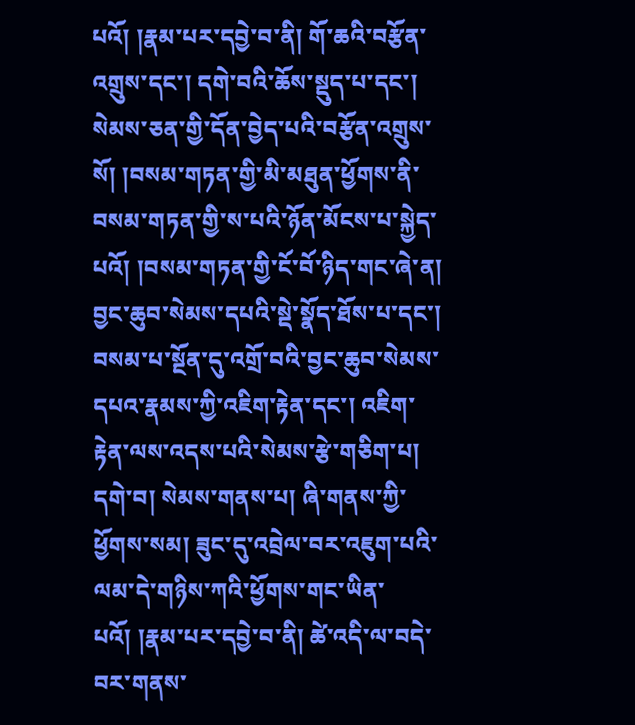པའོ། །རྣམ་པར་དབྱེ་བ་ནི། གོ་ཆའི་བརྩོན་འགྲུས་དང་། དགེ་བའི་ཆོས་སྡུད་པ་དང་། སེམས་ཅན་གྱི་དོན་བྱེད་པའི་བརྩོན་འགྲུས་སོ། །བསམ་གཏན་གྱི་མི་མཐུན་ཕྱོགས་ནི་བསམ་གཏན་གྱི་ས་པའི་ཉོན་མོངས་པ་སྐྱེད་པའོ། །བསམ་གཏན་གྱི་ངོ་བོ་ཉིད་གང་ཞེ་ན། བྱང་ཆུབ་སེམས་དཔའི་སྡེ་སྣོད་ཐོས་པ་དང་། བསམ་པ་སྔོན་དུ་འགྲོ་བའི་བྱང་ཆུབ་སེམས་དཔའ་རྣམས་ཀྱི་འཇིག་རྟེན་དང་། འཇིག་རྟེན་ལས་འདས་པའི་སེམས་རྩེ་གཅིག་པ། དགེ་བ། སེམས་གནས་པ། ཞི་གནས་ཀྱི་ཕྱོགས་སམ། ཟུང་དུ་འབྲེལ་བར་འཇུག་པའི་ལམ་དེ་གཉིས་ཀའི་ཕྱོགས་གང་ཡིན་པའོ། །རྣམ་པར་དབྱེ་བ་ནི། ཚེ་འདི་ལ་བདེ་བར་གནས་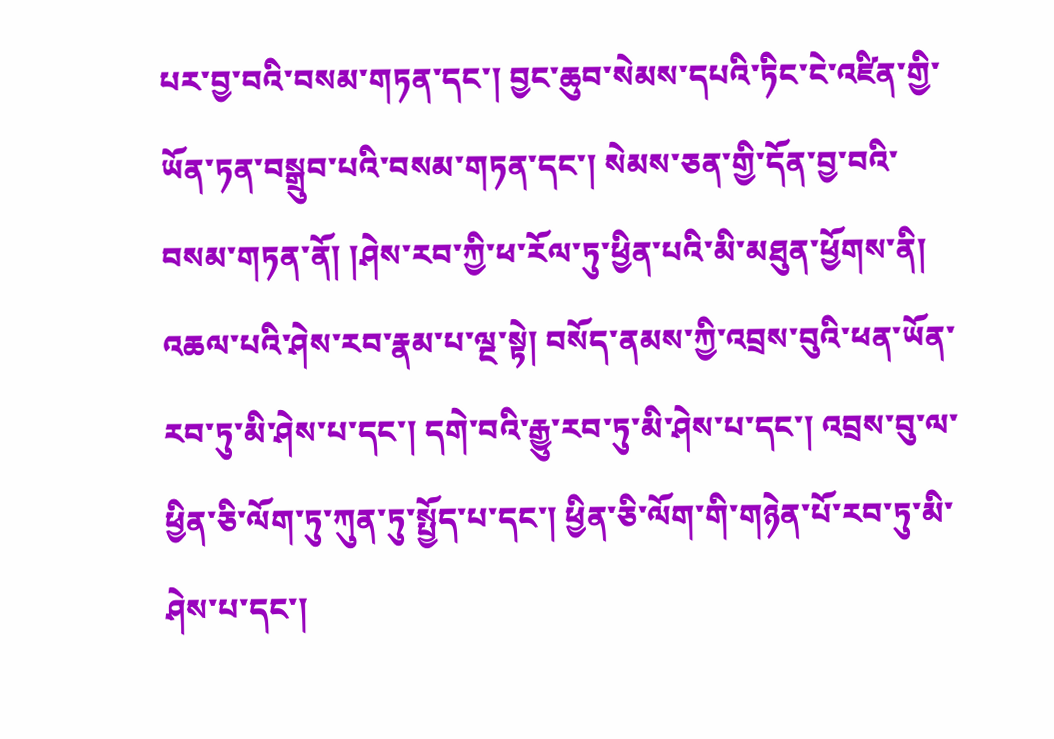པར་བྱ་བའི་བསམ་གཏན་དང་། བྱང་ཆུབ་སེམས་དཔའི་ཏིང་ངེ་འཛིན་གྱི་ཡོན་ཏན་བསྒྲུབ་པའི་བསམ་གཏན་དང་། སེམས་ཅན་གྱི་དོན་བྱ་བའི་བསམ་གཏན་ནོ། །ཤེས་རབ་ཀྱི་ཕ་རོལ་ཏུ་ཕྱིན་པའི་མི་མཐུན་ཕྱོགས་ནི། འཆལ་པའི་ཤེས་རབ་རྣམ་པ་ལྔ་སྟེ། བསོད་ནམས་ཀྱི་འབྲས་བུའི་ཕན་ཡོན་རབ་ཏུ་མི་ཤེས་པ་དང་། དགེ་བའི་རྒྱུ་རབ་ཏུ་མི་ཤེས་པ་དང་། འབྲས་བུ་ལ་ཕྱིན་ཅི་ལོག་ཏུ་ཀུན་ཏུ་སྤྱོད་པ་དང་། ཕྱིན་ཅི་ལོག་གི་གཉེན་པོ་རབ་ཏུ་མི་ཤེས་པ་དང་།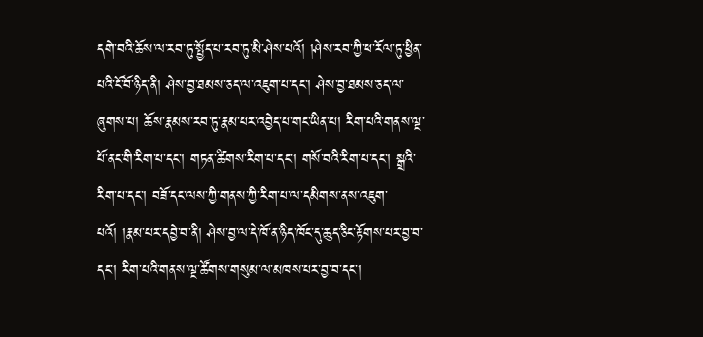དགེ་བའི་ཆོས་ལ་རབ་ཏུ་སྤྱོད་པ་རབ་ཏུ་མི་ཤེས་པའོ། །ཤེས་རབ་ཀྱི་ཕ་རོལ་ཏུ་ཕྱིན་པའི་ངོ་བོ་ཉིད་ནི། ཤེས་བྱ་ཐམས་ཅད་ལ་འཇུག་པ་དང་། ཤེས་བྱ་ཐམས་ཅད་ལ་ཞུགས་པ། ཆོས་རྣམས་རབ་ཏུ་རྣམ་པར་འབྱེད་པ་གང་ཡིན་པ། རིག་པའི་གནས་ལྔ་པོ་ནང་གི་རིག་པ་དང་། གཏན་ཚིགས་རིག་པ་དང་། གསོ་བའི་རིག་པ་དང་། སྒྲའི་རིག་པ་དང་། བཟོ་དང་ལས་ཀྱི་གནས་ཀྱི་རིག་པ་ལ་དམིགས་ནས་འཇུག་པའོ། །རྣམ་པར་དབྱེ་བ་ནི། ཤེས་བྱ་ལ་དེ་ཁོ་ན་ཉིད་ཁོང་དུ་ཆུད་ཅིང་རྟོགས་པར་བྱ་བ་དང་། རིག་པའི་གནས་ལྔ་ཚོགས་གསུམ་ལ་མཁས་པར་བྱ་བ་དང་།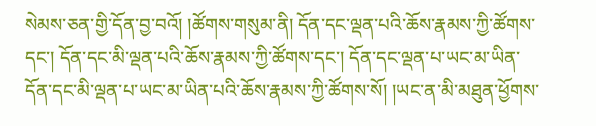སེམས་ཅན་གྱི་དོན་བྱ་བའོ། །ཚོགས་གསུམ་ནི། དོན་དང་ལྡན་པའི་ཆོས་རྣམས་ཀྱི་ཚོགས་དང་། དོན་དང་མི་ལྡན་པའི་ཆོས་རྣམས་ཀྱི་ཚོགས་དང་། དོན་དང་ལྡན་པ་ཡང་མ་ཡིན་དོན་དང་མི་ལྡན་པ་ཡང་མ་ཡིན་པའི་ཆོས་རྣམས་ཀྱི་ཚོགས་སོ། །ཡང་ན་མི་མཐུན་ཕྱོགས་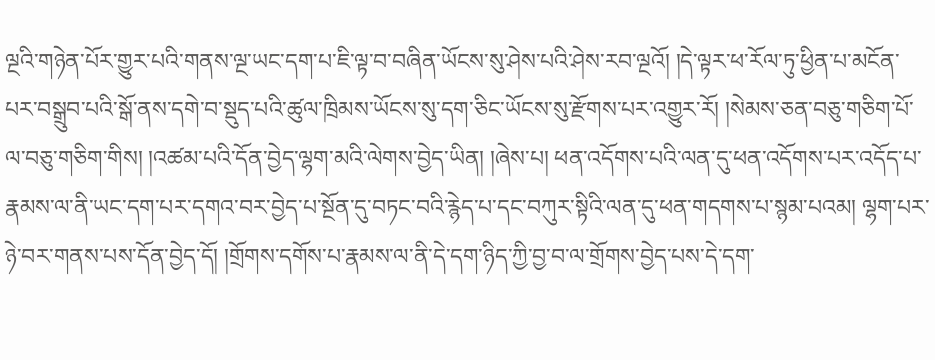ལྔའི་གཉེན་པོར་གྱུར་པའི་གནས་ལྔ་ཡང་དག་པ་ཇི་ལྟ་བ་བཞིན་ཡོངས་སུ་ཤེས་པའི་ཤེས་རབ་ལྔའོ། །དེ་ལྟར་ཕ་རོལ་ཏུ་ཕྱིན་པ་མངོན་པར་བསྒྲུབ་པའི་སྒོ་ནས་དགེ་བ་སྡུད་པའི་ཚུལ་ཁྲིམས་ཡོངས་སུ་དག་ཅིང་ཡོངས་སུ་རྫོགས་པར་འགྱུར་རོ། །སེམས་ཅན་བཅུ་གཅིག་པོ་ལ་བཅུ་གཅིག་གིས། །འཚམ་པའི་དོན་བྱེད་ལྷག་མའི་ལེགས་བྱེད་ཡིན། །ཞེས་པ། ཕན་འདོགས་པའི་ལན་དུ་ཕན་འདོགས་པར་འདོད་པ་རྣམས་ལ་ནི་ཡང་དག་པར་དགའ་བར་བྱེད་པ་སྔོན་དུ་བཏང་བའི་རྙེད་པ་དང་བཀུར་སྟིའི་ལན་དུ་ཕན་གདགས་པ་སྙམ་པའམ། ལྷག་པར་ཉེ་བར་གནས་པས་དོན་བྱེད་དོ། །གྲོགས་དགོས་པ་རྣམས་ལ་ནི་དེ་དག་ཉིད་ཀྱི་བྱ་བ་ལ་གྲོགས་བྱེད་པས་དེ་དག་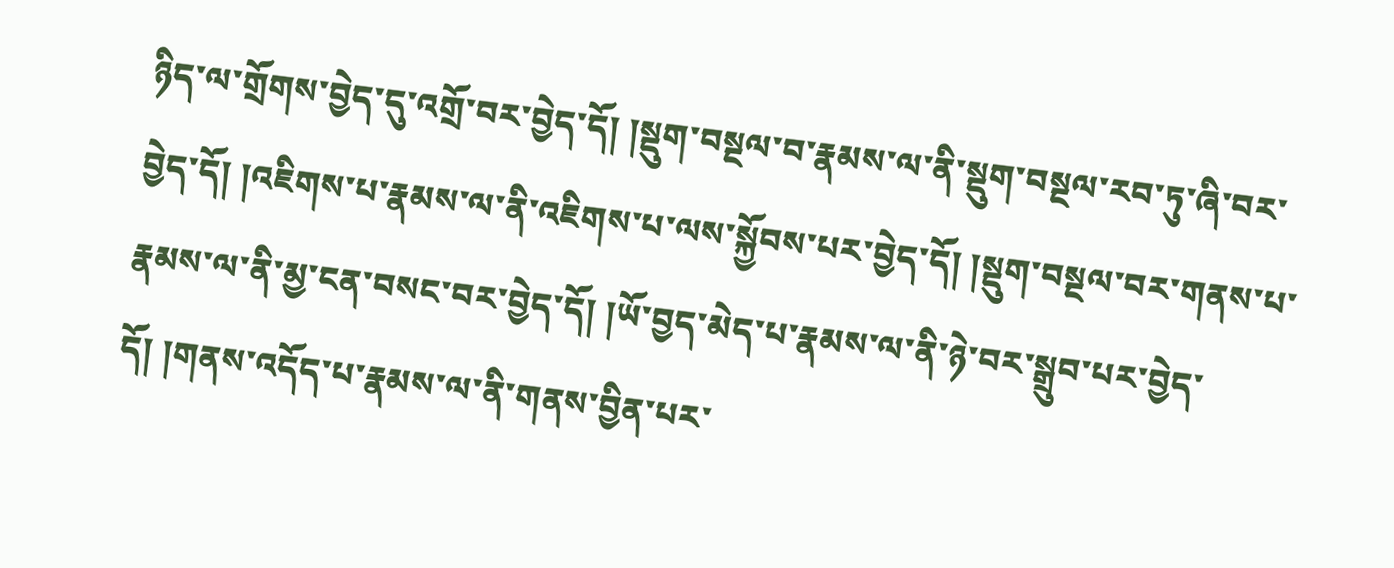ཉིད་ལ་གྲོགས་བྱེད་དུ་འགྲོ་བར་བྱེད་དོ། །སྡུག་བསྔལ་བ་རྣམས་ལ་ནི་སྡུག་བསྔལ་རབ་ཏུ་ཞི་བར་བྱེད་དོ། །འཇིགས་པ་རྣམས་ལ་ནི་འཇིགས་པ་ལས་སྐྱོབས་པར་བྱེད་དོ། །སྡུག་བསྔལ་བར་གནས་པ་རྣམས་ལ་ནི་མྱ་ངན་བསང་བར་བྱེད་དོ། །ཡོ་བྱད་མེད་པ་རྣམས་ལ་ནི་ཉེ་བར་སྒྲུབ་པར་བྱེད་དོ། །གནས་འདོད་པ་རྣམས་ལ་ནི་གནས་བྱིན་པར་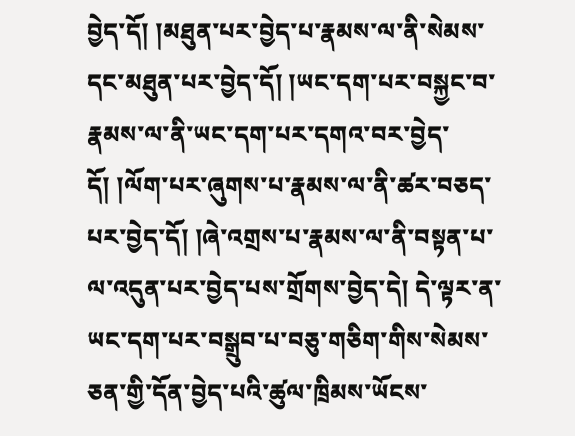བྱེད་དོ། །མཐུན་པར་བྱེད་པ་རྣམས་ལ་ནི་སེམས་དང་མཐུན་པར་བྱེད་དོ། །ཡང་དག་པར་བསྐྱང་བ་རྣམས་ལ་ནི་ཡང་དག་པར་དགའ་བར་བྱེད་དོ། །ལོག་པར་ཞུགས་པ་རྣམས་ལ་ནི་ཚར་བཅད་པར་བྱེད་དོ། །ཞེ་འགྲས་པ་རྣམས་ལ་ནི་བསྟན་པ་ལ་འདུན་པར་བྱེད་པས་གྲོགས་བྱེད་དེ། དེ་ལྟར་ན་ཡང་དག་པར་བསྒྲུབ་པ་བཅུ་གཅིག་གིས་སེམས་ཅན་གྱི་དོན་བྱེད་པའི་ཚུལ་ཁྲིམས་ཡོངས་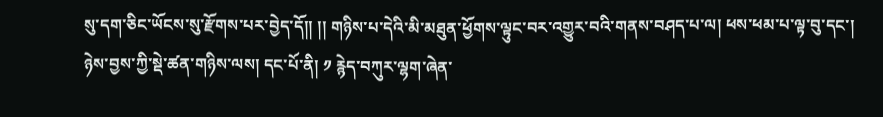སུ་དག་ཅིང་ཡོངས་སུ་རྫོགས་པར་བྱེད་དོ།། །། གཉིས་པ་དེའི་མི་མཐུན་ཕྱོགས་ལྟུང་བར་འགྱུར་བའི་གནས་བཤད་པ་ལ། ཕས་ཕམ་པ་ལྟ་བུ་དང་། ཉེས་བྱས་ཀྱི་སྡེ་ཚན་གཉིས་ལས། དང་པོ་ནི། ༡ རྙེད་བཀུར་ལྷག་ཞེན་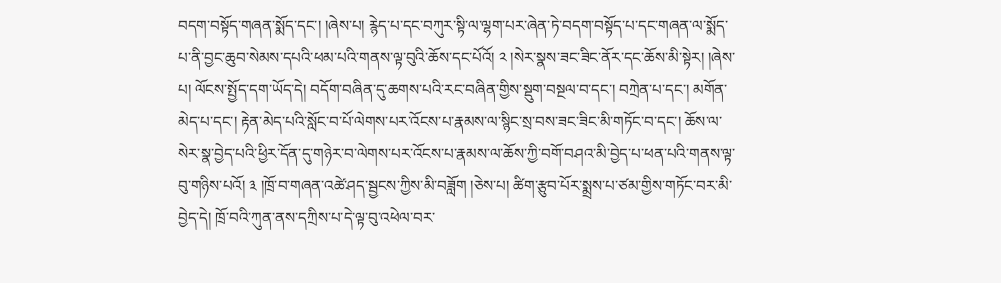བདག་བསྟོད་གཞན་སྨོད་དང་། །ཞེས་པ། རྙེད་པ་དང་བཀུར་སྟི་ལ་ལྷག་པར་ཞེན་ཏེ་བདག་བསྟོད་པ་དང་གཞན་ལ་སྨོད་པ་ནི་བྱང་ཆུབ་སེམས་དཔའི་ཕམ་པའི་གནས་ལྟ་བུའི་ཆོས་དང་པོའོ། ༢ །སེར་སྣས་ཟང་ཟིང་ནོར་དང་ཆོས་མི་སྟེར། །ཞེས་པ། ལོངས་སྤྱོད་དག་ཡོད་དེ། བདོག་བཞིན་དུ་ཆགས་པའི་རང་བཞིན་གྱིས་སྡུག་བསྔལ་བ་དང་། བཀྲེན་པ་དང་། མགོན་མེད་པ་དང་། རྟེན་མེད་པའི་སློང་བ་པོ་ལེགས་པར་འོངས་པ་རྣམས་ལ་སྙིང་སྲ་བས་ཟང་ཟིང་མི་གཏོང་བ་དང་། ཆོས་ལ་སེར་སྣ་བྱེད་པའི་ཕྱིར་དོན་དུ་གཉེར་བ་ལེགས་པར་འོངས་པ་རྣམས་ལ་ཆོས་ཀྱི་བགོ་བཤའ་མི་བྱེད་པ་ཕན་པའི་གནས་ལྟ་བུ་གཉིས་པའོ། ༣ །ཁྲོ་བ་གཞན་འཚེ་ཤད་སྦྱངས་ཀྱིས་མི་བཟློག །ཅེས་པ། ཚིག་རྩུབ་པོར་སྨྲས་པ་ཙམ་གྱིས་གཏོང་བར་མི་བྱེད་དེ། ཁྲོ་བའི་ཀུན་ནས་དཀྲིས་པ་དེ་ལྟ་བུ་འཕེལ་བར་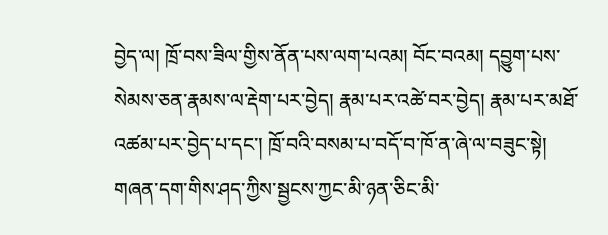བྱེད་ལ། ཁྲོ་བས་ཟིལ་གྱིས་ནོན་པས་ལག་པའམ། བོང་བའམ། དབྱུག་པས་སེམས་ཅན་རྣམས་ལ་རྡེག་པར་བྱེད། རྣམ་པར་འཚེ་བར་བྱེད། རྣམ་པར་མཐོ་འཚམ་པར་བྱེད་པ་དང་། ཁྲོ་བའི་བསམ་པ་བདོ་བ་ཁོ་ན་ཞེ་ལ་བཟུང་སྟེ། གཞན་དག་གིས་ཤད་ཀྱིས་སྦྱངས་ཀྱང་མི་ཉན་ཅིང་མི་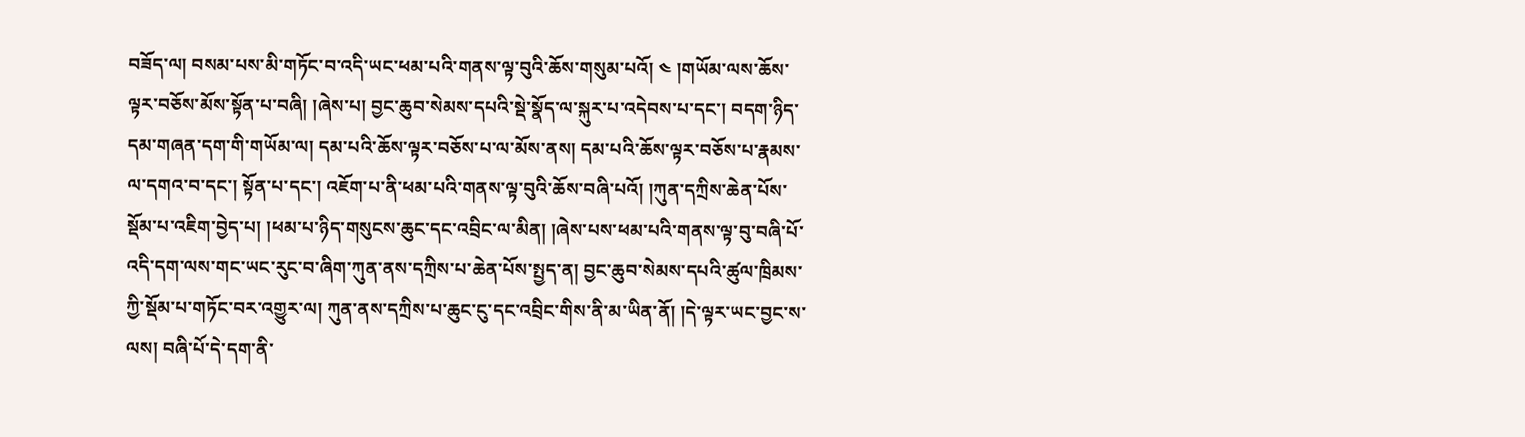བཟོད་ལ། བསམ་པས་མི་གཏོང་བ་འདི་ཡང་ཕམ་པའི་གནས་ལྟ་བུའི་ཆོས་གསུམ་པའོ། ༤ །གཡོམ་ལས་ཆོས་ལྟར་བཅོས་མོས་སྟོན་པ་བཞི། །ཞེས་པ། བྱང་ཆུབ་སེམས་དཔའི་སྡེ་སྣོད་ལ་སྐུར་པ་འདེབས་པ་དང་། བདག་ཉིད་དམ་གཞན་དག་གི་གཡོམ་ལ། དམ་པའི་ཆོས་ལྟར་བཅོས་པ་ལ་མོས་ནས། དམ་པའི་ཆོས་ལྟར་བཅོས་པ་རྣམས་ལ་དགའ་བ་དང་། སྟོན་པ་དང་། འཇོག་པ་ནི་ཕམ་པའི་གནས་ལྟ་བུའི་ཆོས་བཞི་པའོ། །ཀུན་དཀྲིས་ཆེན་པོས་སྡོམ་པ་འཇིག་བྱེད་པ། །ཕམ་པ་ཉིད་གསུངས་ཆུང་དང་འབྲིང་ལ་མིན། །ཞེས་པས་ཕམ་པའི་གནས་ལྟ་བུ་བཞི་པོ་འདི་དག་ལས་གང་ཡང་རུང་བ་ཞིག་ཀུན་ནས་དཀྲིས་པ་ཆེན་པོས་སྤྱད་ན། བྱང་ཆུབ་སེམས་དཔའི་ཚུལ་ཁྲིམས་ཀྱི་སྡོམ་པ་གཏོང་བར་འགྱུར་ལ། ཀུན་ནས་དཀྲིས་པ་ཆུང་ངུ་དང་འབྲིང་གིས་ནི་མ་ཡིན་ནོ། །དེ་ལྟར་ཡང་བྱང་ས་ལས། བཞི་པོ་དེ་དག་ནི་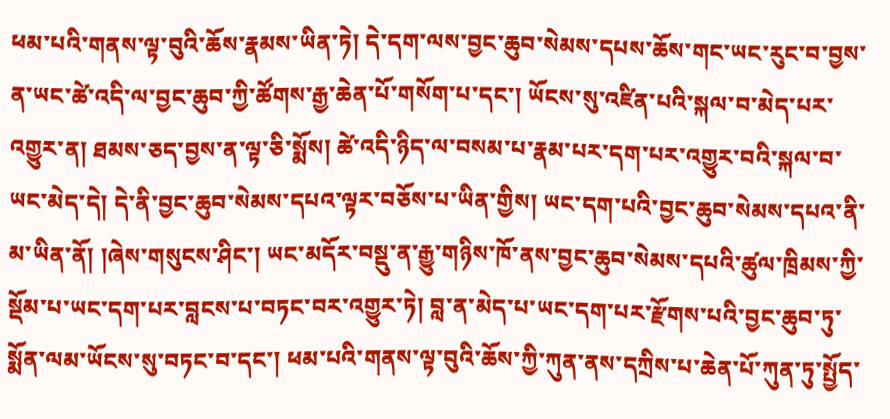ཕམ་པའི་གནས་ལྟ་བུའི་ཆོས་རྣམས་ཡིན་ཏེ། དེ་དག་ལས་བྱང་ཆུབ་སེམས་དཔས་ཆོས་གང་ཡང་རུང་བ་བྱས་ན་ཡང་ཚེ་འདི་ལ་བྱང་ཆུབ་ཀྱི་ཚོགས་རྒྱ་ཆེན་པོ་གསོག་པ་དང་། ཡོངས་སུ་འཛིན་པའི་སྐལ་བ་མེད་པར་འགྱུར་ན། ཐམས་ཅད་བྱས་ན་ལྟ་ཅི་སྨོས། ཚེ་འདི་ཉིད་ལ་བསམ་པ་རྣམ་པར་དག་པར་འགྱུར་བའི་སྐལ་བ་ཡང་མེད་དེ། དེ་ནི་བྱང་ཆུབ་སེམས་དཔའ་ལྟར་བཅོས་པ་ཡིན་གྱིས། ཡང་དག་པའི་བྱང་ཆུབ་སེམས་དཔའ་ནི་མ་ཡིན་ནོ། །ཞེས་གསུངས་ཤིང་། ཡང་མདོར་བསྡུ་ན་རྒྱུ་གཉིས་ཁོ་ནས་བྱང་ཆུབ་སེམས་དཔའི་ཚུལ་ཁྲིམས་ཀྱི་སྡོམ་པ་ཡང་དག་པར་བླངས་པ་བཏང་བར་འགྱུར་ཏེ། བླ་ན་མེད་པ་ཡང་དག་པར་རྫོགས་པའི་བྱང་ཆུབ་ཏུ་སྨོན་ལམ་ཡོངས་སུ་བཏང་བ་དང་། ཕམ་པའི་གནས་ལྟ་བུའི་ཆོས་ཀྱི་ཀུན་ནས་དཀྲིས་པ་ཆེན་པོ་ཀུན་ཏུ་སྤྱོད་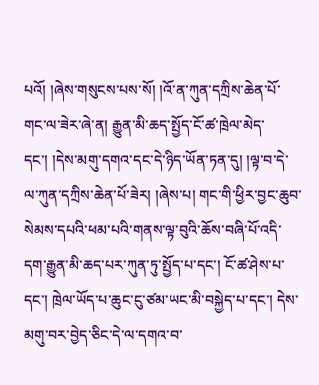པའོ། །ཞེས་གསུངས་པས་སོ། །འོ་ན་ཀུན་དཀྲིས་ཆེན་པོ་གང་ལ་ཟེར་ཞེ་ན། རྒྱུན་མི་ཆད་སྤྱོད་ངོ་ཚ་ཁྲེལ་མེད་དང་། །དེས་མགུ་དགའ་དང་དེ་ཉིད་ཡོན་ཏན་དུ། །ལྟ་བ་དེ་ལ་ཀུན་དཀྲིས་ཆེན་པོ་ཟེར། །ཞེས་པ། གང་གི་ཕྱིར་བྱང་ཆུབ་སེམས་དཔའི་ཕམ་པའི་གནས་ལྟ་བུའི་ཆོས་བཞི་པོ་འདི་དག་རྒྱུན་མི་ཆད་པར་ཀུན་ཏུ་སྤྱོད་པ་དང་། ངོ་ཚ་ཤེས་པ་དང་། ཁྲེལ་ཡོད་པ་ཆུང་ངུ་ཙམ་ཡང་མི་བསྐྱེད་པ་དང་། དེས་མགུ་བར་བྱེད་ཅིང་དེ་ལ་དགའ་བ་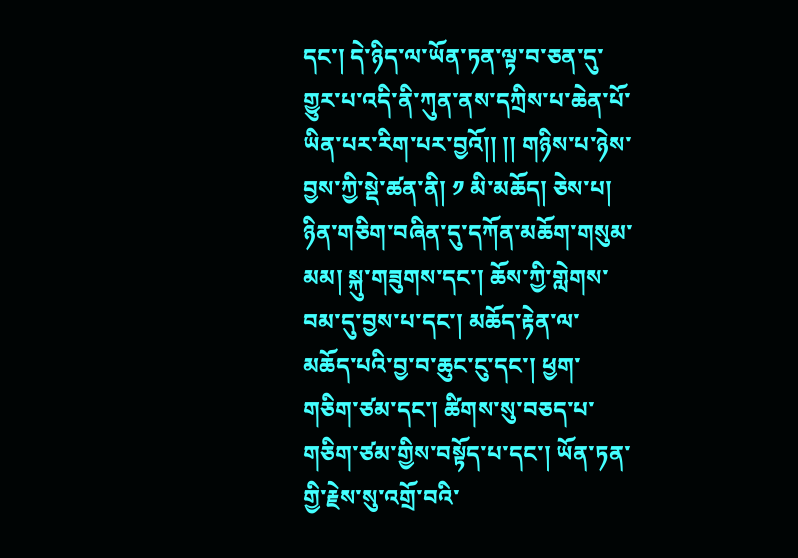དང་། དེ་ཉིད་ལ་ཡོན་ཏན་ལྟ་བ་ཅན་དུ་གྱུར་པ་འདི་ནི་ཀུན་ནས་དཀྲིས་པ་ཆེན་པོ་ཡིན་པར་རིག་པར་བྱའོ།། །། གཉིས་པ་ཉེས་བྱས་ཀྱི་སྡེ་ཚན་ནི། ༡ མི་མཆོད། ཅེས་པ། ཉིན་གཅིག་བཞིན་དུ་དཀོན་མཆོག་གསུམ་མམ། སྐུ་གཟུགས་དང་། ཆོས་ཀྱི་གླེགས་བམ་དུ་བྱས་པ་དང་། མཆོད་རྟེན་ལ་མཆོད་པའི་བྱ་བ་ཆུང་ངུ་དང་། ཕྱག་གཅིག་ཙམ་དང་། ཚིགས་སུ་བཅད་པ་གཅིག་ཙམ་གྱིས་བསྟོད་པ་དང་། ཡོན་ཏན་གྱི་རྗེས་སུ་འགྲོ་བའི་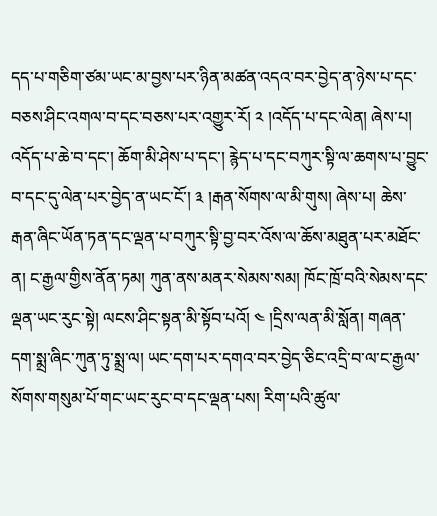དད་པ་གཅིག་ཙམ་ཡང་མ་བྱས་པར་ཉིན་མཚན་འདའ་བར་བྱེད་ན་ཉེས་པ་དང་བཅས་ཤིང་འགལ་བ་དང་བཅས་པར་འགྱུར་རོ། ༢ །འདོད་པ་དང་ལེན། ཞེས་པ། འདོད་པ་ཆེ་བ་དང་། ཆོག་མི་ཤེས་པ་དང་། རྙེད་པ་དང་བཀུར་སྟི་ལ་ཆགས་པ་བྱུང་བ་དང་དུ་ལེན་པར་བྱེད་ན་ཡང་ངོ་། ༣ །རྒན་སོགས་ལ་མི་གུས། ཞེས་པ། ཆེས་རྒན་ཞིང་ཡོན་ཏན་དང་ལྡན་པ་བཀུར་སྟི་བྱ་བར་འོས་ལ་ཆོས་མཐུན་པར་མཐོང་ན། ང་རྒྱལ་གྱིས་ནོན་ཏམ། ཀུན་ནས་མནར་སེམས་སམ། ཁོང་ཁྲོ་བའི་སེམས་དང་ལྡན་ཡང་རུང་སྟེ། ལངས་ཤིང་སྟན་མི་སྟོབ་པའོ། ༤ །དྲིས་ལན་མི་སློན། གཞན་དག་སྨྲ་ཞིང་ཀུན་ཏུ་སྨྲ་ལ། ཡང་དག་པར་དགའ་བར་བྱེད་ཅིང་འདྲི་བ་ལ་ང་རྒྱལ་སོགས་གསུམ་པོ་གང་ཡང་རུང་བ་དང་ལྡན་པས། རིག་པའི་ཚུལ་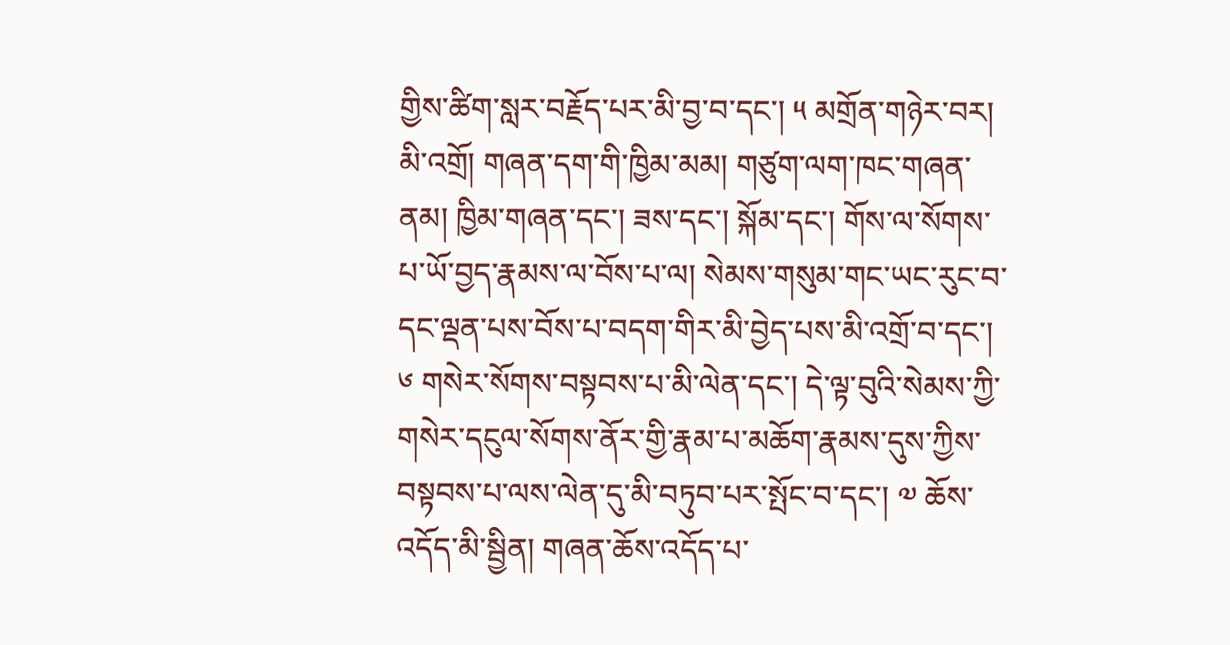གྱིས་ཚིག་སླར་བརྗོད་པར་མི་བྱ་བ་དང་། ༥ མགྲོན་གཉེར་བར། མི་འགྲོ། གཞན་དག་གི་ཁྱིམ་མམ། གཙུག་ལག་ཁང་གཞན་ནམ། ཁྱིམ་གཞན་དང་། ཟས་དང་། སྐོམ་དང་། གོས་ལ་སོགས་པ་ཡོ་བྱད་རྣམས་ལ་བོས་པ་ལ། སེམས་གསུམ་གང་ཡང་རུང་བ་དང་ལྡན་པས་བོས་པ་བདག་གིར་མི་བྱེད་པས་མི་འགྲོ་བ་དང་། ༦ གསེར་སོགས་བསྟབས་པ་མི་ལེན་དང་། དེ་ལྟ་བུའི་སེམས་ཀྱི་གསེར་དངུལ་སོགས་ནོར་གྱི་རྣམ་པ་མཆོག་རྣམས་དུས་ཀྱིས་བསྟབས་པ་ལས་ལེན་དུ་མི་བཏུབ་པར་སྤོང་བ་དང་། ༧ ཆོས་འདོད་མི་སྦྱིན། གཞན་ཆོས་འདོད་པ་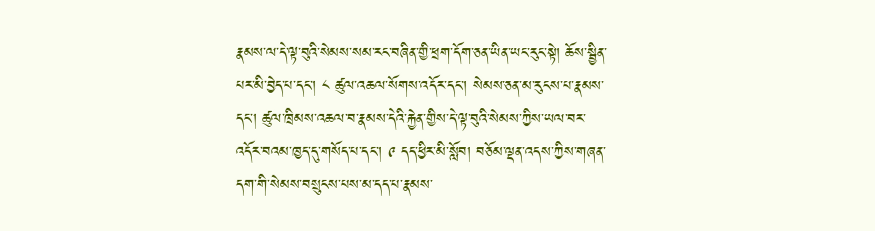རྣམས་ལ་དེ་ལྟ་བུའི་སེམས་སམ་རང་བཞིན་གྱི་ཕྲག་དོག་ཅན་ཡིན་ཡང་རུང་སྟེ། ཆོས་སྦྱིན་པར་མི་བྱེད་པ་དང་། ༨ ཚུལ་འཆལ་སོགས་འདོར་དང་། སེམས་ཅན་མ་རུངས་པ་རྣམས་དང་། ཚུལ་ཁྲིམས་འཆལ་བ་རྣམས་དེའི་རྐྱེན་གྱིས་དེ་ལྟ་བུའི་སེམས་ཀྱིས་ཡལ་བར་འདོར་བའམ་ཁྱད་དུ་གསོད་པ་དང་། ༩ དད་ཕྱིར་མི་སློབ། བཅོམ་ལྡན་འདས་ཀྱིས་གཞན་དག་གི་སེམས་བསྲུངས་པས་མ་དད་པ་རྣམས་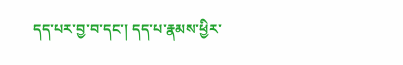དད་པར་བྱ་བ་དང་། དད་པ་རྣམས་ཕྱིར་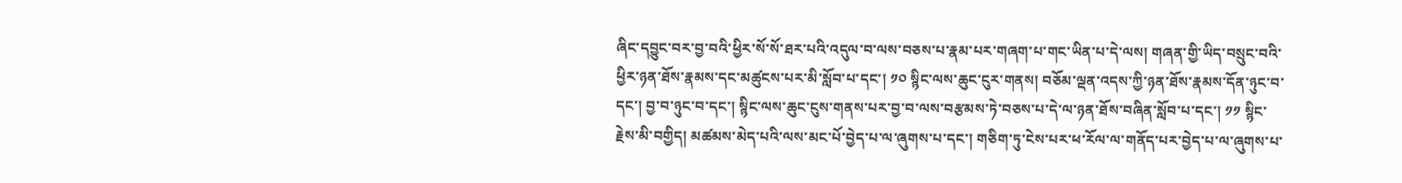ཞིང་དབྱུང་བར་བྱ་བའི་ཕྱིར་སོ་སོ་ཐར་པའི་འདུལ་བ་ལས་བཅས་པ་རྣམ་པར་གཞག་པ་གང་ཡིན་པ་དེ་ལས། གཞན་གྱི་ཡིད་བསྲུང་བའི་ཕྱིར་ཉན་ཐོས་རྣམས་དང་མཚུངས་པར་མི་སློབ་པ་དང་། ༡༠ སྙིང་ལས་ཆུང་ངུར་གནས། བཅོམ་ལྡན་འདས་ཀྱི་ཉན་ཐོས་རྣམས་དོན་ཉུང་བ་དང་། བྱ་བ་ཉུང་བ་དང་། སྙིང་ལས་ཆུང་ངུས་གནས་པར་བྱ་བ་ལས་བརྩམས་ཏེ་བཅས་པ་དེ་ལ་ཉན་ཐོས་བཞིན་སློབ་པ་དང་། ༡༡ སྙིང་རྗེས་མི་བགྱིད། མཚམས་མེད་པའི་ལས་མང་པོ་བྱེད་པ་ལ་ཞུགས་པ་དང་། གཅིག་ཏུ་ངེས་པར་ཕ་རོལ་ལ་གནོད་པར་བྱེད་པ་ལ་ཞུགས་པ་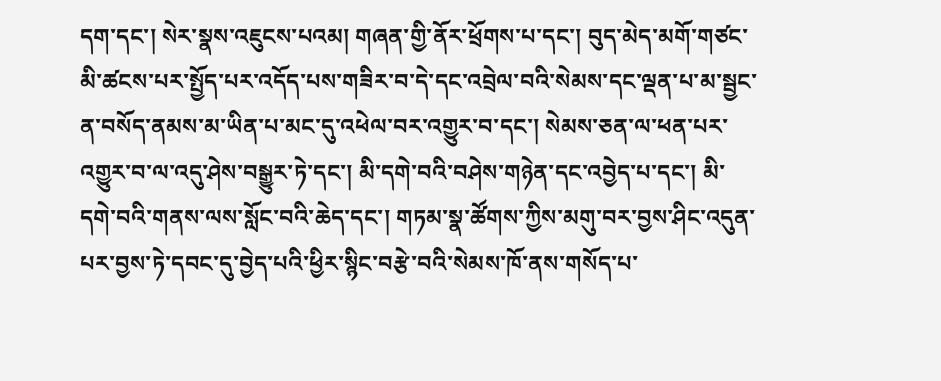དག་དང་། སེར་སྣས་འཇུངས་པའམ། གཞན་གྱི་ནོར་ཕྲོགས་པ་དང་། བུད་མེད་མགོ་གཙང་མི་ཚངས་པར་སྤྱོད་པར་འདོད་པས་གཟིར་བ་དེ་དང་འབྲེལ་བའི་སེམས་དང་ལྡན་པ་མ་སྦྱང་ན་བསོད་ནམས་མ་ཡིན་པ་མང་དུ་འཕེལ་བར་འགྱུར་བ་དང་། སེམས་ཅན་ལ་ཕན་པར་འགྱུར་བ་ལ་འདུ་ཤེས་བསྒྱུར་ཏེ་དང་། མི་དགེ་བའི་བཤེས་གཉེན་དང་འབྱེད་པ་དང་། མི་དགེ་བའི་གནས་ལས་སློང་བའི་ཆེད་དང་། གཏམ་སྣ་ཚོགས་ཀྱིས་མགུ་བར་བྱས་ཤིང་འདུན་པར་བྱས་ཏེ་དབང་དུ་བྱེད་པའི་ཕྱིར་སྙིང་བརྩེ་བའི་སེམས་ཁོ་ནས་གསོད་པ་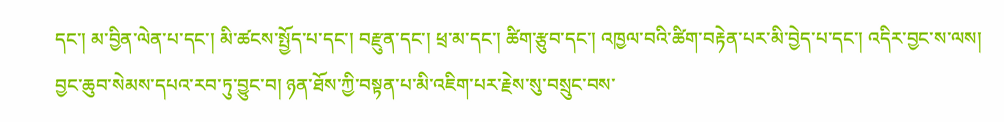དང་། མ་བྱིན་ལེན་པ་དང་། མི་ཚངས་སྤྱོད་པ་དང་། བརྫུན་དང་། ཕྲ་མ་དང་། ཚིག་རྩུབ་དང་། འཁྱལ་བའི་ཚིག་བརྟེན་པར་མི་བྱེད་པ་དང་། འདིར་བྱང་ས་ལས། བྱང་ཆུབ་སེམས་དཔའ་རབ་ཏུ་བྱུང་བ། ཉན་ཐོས་ཀྱི་བསྟན་པ་མི་འཇིག་པར་རྗེས་སུ་བསྲུང་བས་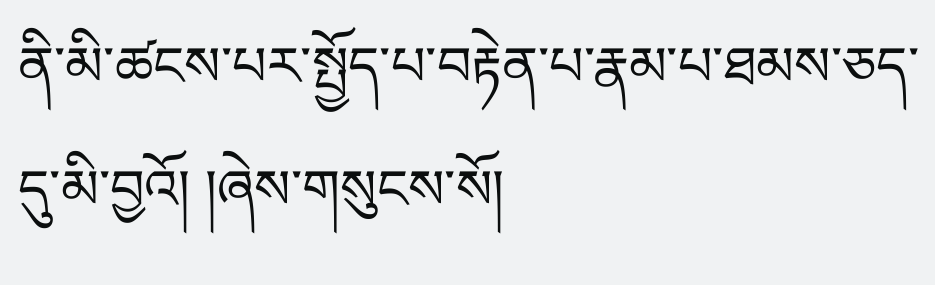ནི་མི་ཚངས་པར་སྤྱོད་པ་བརྟེན་པ་རྣམ་པ་ཐམས་ཅད་དུ་མི་བྱའོ། །ཞེས་གསུངས་སོ།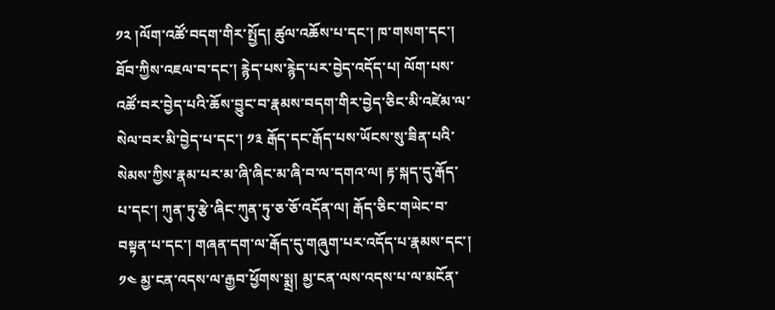༡༢ །ལོག་འཚོ་བདག་གིར་སྤྱོད། ཚུལ་འཆོས་པ་དང་། ཁ་གསག་དང་། ཐོབ་ཀྱིས་འཇལ་བ་དང་། རྙེད་པས་རྙེད་པར་བྱེད་འདོད་པ། ལོག་པས་འཚོ་བར་བྱེད་པའི་ཆོས་བྱུང་བ་རྣམས་བདག་གིར་བྱེད་ཅིང་མི་འཛེམ་ལ་སེལ་བར་མི་བྱེད་པ་དང་། ༡༣ རྒོད་དང་རྒོད་པས་ཡོངས་སུ་ཟིན་པའི་སེམས་ཀྱིས་རྣམ་པར་མ་ཞི་ཞིང་མ་ཞི་བ་ལ་དགའ་ལ། རྟ་སྐད་དུ་རྒོད་པ་དང་། ཀུན་ཏུ་རྩེ་ཞིང་ཀུན་ཏུ་ཅ་ཅོ་འདོན་ལ། རྒོད་ཅིང་གཡེང་བ་བསྟན་པ་དང་། གཞན་དག་ལ་རྒོད་དུ་གཞུག་པར་འདོད་པ་རྣམས་དང་། ༡༤ མྱ་ངན་འདས་ལ་རྒྱབ་ཕྱོགས་སྨྲ། མྱ་ངན་ལས་འདས་པ་ལ་མངོན་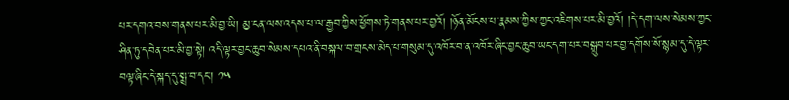པར་དགའ་བས་གནས་པར་མི་བྱ་ཡི། མྱ་ངན་ལས་འདས་པ་ལ་རྒྱབ་ཀྱིས་ཕྱོགས་ཏེ་གནས་པར་བྱའོ། །ཉོན་མོངས་པ་རྣམས་ཀྱིས་ཀྱང་འཇིགས་པར་མི་བྱའོ། །དེ་དག་ལས་སེམས་ཀྱང་ཤིན་ཏུ་དབེན་པར་མི་བྱ་སྟེ། འདི་ལྟར་བྱང་ཆུབ་སེམས་དཔའ་ནི་བསྐལ་བ་གྲངས་མེད་པ་གསུམ་དུ་འཁོར་བ་ན་འཁོར་ཞིང་བྱང་ཆུབ་ཡང་དག་པར་བསྒྲུབ་པར་བྱ་དགོས་སོ་སྙམ་དུ་དེ་ལྟར་བལྟ་ཞིང་དེ་སྐད་དུ་སྨྲ་བ་དང་། ༡༥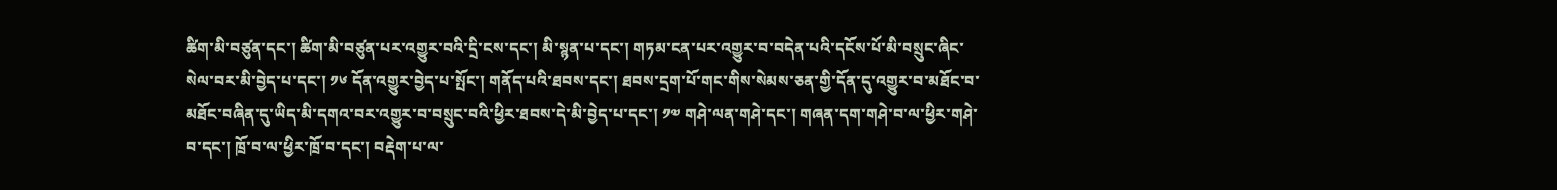ཚིག་མི་བཙུན་དང་། ཚིག་མི་བཙུན་པར་འགྱུར་བའི་དྲི་ངས་དང་། མི་སྙན་པ་དང་། གཏམ་ངན་པར་འགྱུར་བ་བདེན་པའི་དངོས་པོ་མི་བསྲུང་ཞིང་སེལ་བར་མི་བྱེད་པ་དང་། ༡༦ དོན་འགྱུར་བྱེད་པ་སྤོང་། གནོད་པའི་ཐབས་དང་། ཐབས་དྲག་པོ་གང་གིས་སེམས་ཅན་གྱི་དོན་དུ་འགྱུར་བ་མཐོང་བ་མཐོང་བཞིན་དུ་ཡིད་མི་དགའ་བར་འགྱུར་བ་བསྲུང་བའི་ཕྱིར་ཐབས་དེ་མི་བྱེད་པ་དང་། ༡༧ གཤེ་ལན་གཤེ་དང་། གཞན་དག་གཤེ་བ་ལ་ཕྱིར་གཤེ་བ་དང་། ཁྲོ་བ་ལ་ཕྱིར་ཁྲོ་བ་དང་། བརྡེག་པ་ལ་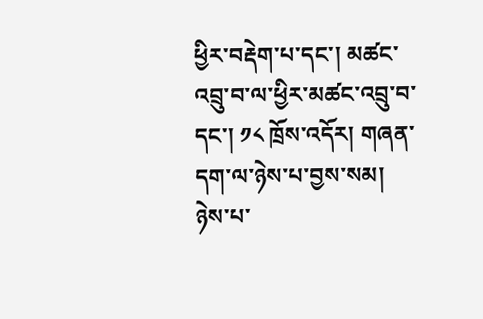ཕྱིར་བརྡེག་པ་དང་། མཚང་འབྲུ་བ་ལ་ཕྱིར་མཚང་འབྲུ་བ་དང་། ༡༨ ཁྲོས་འདོར། གཞན་དག་ལ་ཉེས་པ་བྱས་སམ། ཉེས་པ་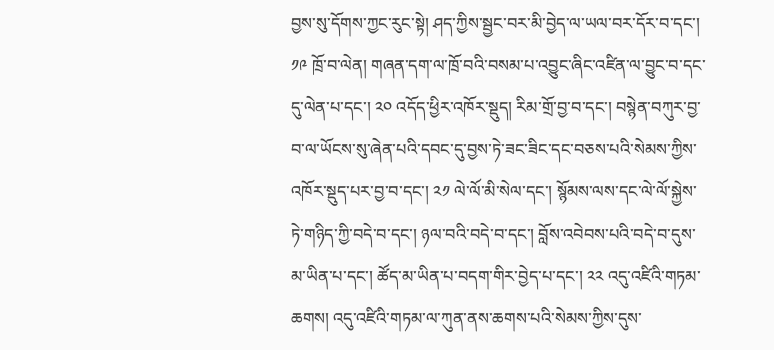བྱས་སུ་དོགས་ཀྱང་རུང་སྟེ། ཤད་ཀྱིས་སྦྱང་བར་མི་བྱེད་ལ་ཡལ་བར་དོར་བ་དང་། ༡༩ ཁྲོ་བ་ལེན། གཞན་དག་ལ་ཁྲོ་བའི་བསམ་པ་འབྱུང་ཞིང་འཛིན་ལ་བྱུང་བ་དང་དུ་ལེན་པ་དང་། ༢༠ འདོད་ཕྱིར་འཁོར་སྡུད། རིམ་གྲོ་བྱ་བ་དང་། བསྙེན་བཀུར་བྱ་བ་ལ་ཡོངས་སུ་ཞེན་པའི་དབང་དུ་བྱས་ཏེ་ཟང་ཟིང་དང་བཅས་པའི་སེམས་ཀྱིས་འཁོར་སྡུད་པར་བྱ་བ་དང་། ༢༡ ལེ་ལོ་མི་སེལ་དང་། སྙོམས་ལས་དང་ལེ་ལོ་སྐྱེས་ཏེ་གཉིད་ཀྱི་བདེ་བ་དང་། ཉལ་བའི་བདེ་བ་དང་། བློས་འབེབས་པའི་བདེ་བ་དུས་མ་ཡིན་པ་དང་། ཚོད་མ་ཡིན་པ་བདག་གིར་བྱེད་པ་དང་། ༢༢ འདུ་འཛིའི་གཏམ་ཆགས། འདུ་འཛིའི་གཏམ་ལ་ཀུན་ནས་ཆགས་པའི་སེམས་ཀྱིས་དུས་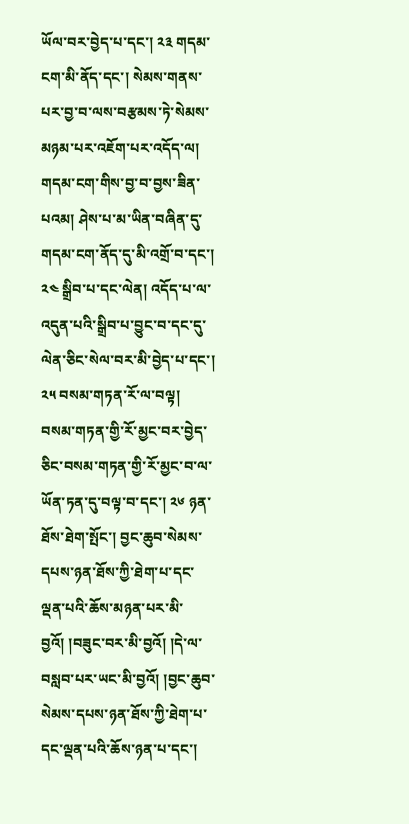ཡོལ་བར་བྱེད་པ་དང་། ༢༣ གདམ་ངག་མི་ནོད་དང་། སེམས་གནས་པར་བྱ་བ་ལས་བརྩམས་ཏེ་སེམས་མཉམ་པར་འཇོག་པར་འདོད་ལ། གདམ་ངག་གིས་བྱ་བ་བྱས་ཟིན་པའམ། ཤེས་པ་མ་ཡིན་བཞིན་དུ་གདམ་ངག་ནོད་དུ་མི་འགྲོ་བ་དང་། ༢༤ སྒྲིབ་པ་དང་ལེན། འདོད་པ་ལ་འདུན་པའི་སྒྲིབ་པ་བྱུང་བ་དང་དུ་ལེན་ཅིང་སེལ་བར་མི་བྱེད་པ་དང་། ༢༥ བསམ་གཏན་རོ་ལ་བལྟ། བསམ་གཏན་གྱི་རོ་མྱང་བར་བྱེད་ཅིང་བསམ་གཏན་གྱི་རོ་མྱང་བ་ལ་ཡོན་ཏན་དུ་བལྟ་བ་དང་། ༢༦ ཉན་ཐོས་ཐེག་སྤོང་། བྱང་ཆུབ་སེམས་དཔས་ཉན་ཐོས་ཀྱི་ཐེག་པ་དང་ལྡན་པའི་ཆོས་མཉན་པར་མི་བྱའོ། །བཟུང་བར་མི་བྱའོ། །དེ་ལ་བསླབ་པར་ཡང་མི་བྱའོ། །བྱང་ཆུབ་སེམས་དཔས་ཉན་ཐོས་ཀྱི་ཐེག་པ་དང་ལྡན་པའི་ཆོས་ཉན་པ་དང་།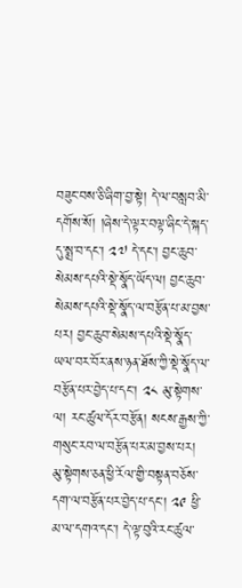བཟུང་བས་ཅི་ཞིག་བྱ་སྟེ། དེ་ལ་བསླབ་མི་དགོས་སོ། །ཞེས་དེ་ལྟར་བལྟ་ཞིང་དེ་སྐད་དུ་སྨྲ་བ་དང་། ༢༧ དེ་དང་། བྱང་ཆུབ་སེམས་དཔའི་སྡེ་སྣོད་ཡོད་ལ། བྱང་ཆུབ་སེམས་དཔའི་སྡེ་སྣོད་ལ་བརྩོན་པ་མ་བྱས་པར། བྱང་ཆུབ་སེམས་དཔའི་སྡེ་སྣོད་ཡལ་བར་བོར་ནས་ཉན་ཐོས་ཀྱི་སྡེ་སྣོད་ལ་བརྩོན་པར་བྱེད་པ་དང་། ༢༨ མུ་སྟེགས་ལ། རང་ཚུལ་དོར་བརྩོན། སངས་རྒྱས་ཀྱི་གསུང་རབ་ལ་བརྩོན་པར་མ་བྱས་པར། མུ་སྟེགས་ཅན་ཕྱི་རོལ་གྱི་བསྟན་བཅོས་དག་ལ་བརྩོན་པར་བྱེད་པ་དང་། ༢༩ ཕྱི་མ་ལ་དགའ་དང་། དེ་ལྟ་བུའི་རང་ཚུལ་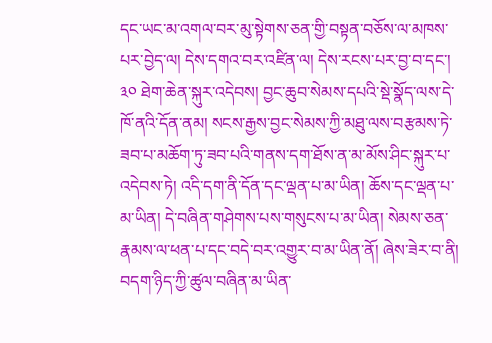དང་ཡང་མ་འགལ་བར་མུ་སྟེགས་ཅན་གྱི་བསྟན་བཅོས་ལ་མཁས་པར་བྱེད་ལ། དེས་དགའ་བར་འཛིན་ལ། དེས་རངས་པར་བྱ་བ་དང་། ༣༠ ཐེག་ཆེན་སྐུར་འདེབས། བྱང་ཆུབ་སེམས་དཔའི་སྡེ་སྣོད་ལས་དེ་ཁོ་ནའི་དོན་ནམ། སངས་རྒྱས་བྱང་སེམས་ཀྱི་མཐུ་ལས་བརྩམས་ཏེ་ཟབ་པ་མཆོག་ཏུ་ཟབ་པའི་གནས་དག་ཐོས་ན་མ་མོས་ཤིང་སྐུར་པ་འདེབས་ཏེ། འདི་དག་ནི་དོན་དང་ལྡན་པ་མ་ཡིན། ཆོས་དང་ལྡན་པ་མ་ཡིན། དེ་བཞིན་གཤེགས་པས་གསུངས་པ་མ་ཡིན། སེམས་ཅན་རྣམས་ལ་ཕན་པ་དང་བདེ་བར་འགྱུར་བ་མ་ཡིན་ནོ། ཞེས་ཟེར་བ་ནི། བདག་ཉིད་ཀྱི་ཚུལ་བཞིན་མ་ཡིན་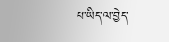པ་ཡིད་ལ་བྱེད་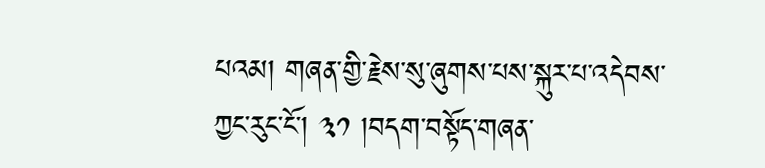པའམ། གཞན་གྱི་རྗེས་སུ་ཞུགས་པས་སྐུར་པ་འདེབས་ཀྱང་རུང་ངོ་། ༣༡ །བདག་བསྟོད་གཞན་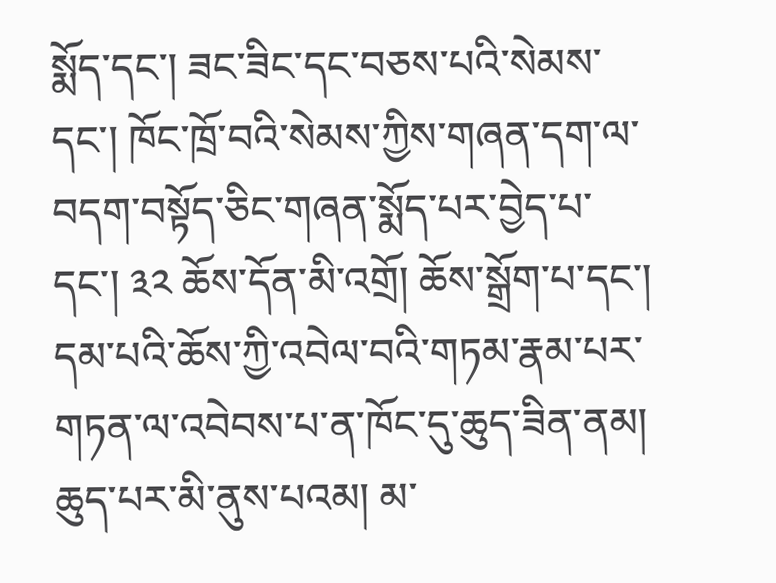སྨོད་དང་། ཟང་ཟིང་དང་བཅས་པའི་སེམས་དང་། ཁོང་ཁྲོ་བའི་སེམས་ཀྱིས་གཞན་དག་ལ་བདག་བསྟོད་ཅིང་གཞན་སྨོད་པར་བྱེད་པ་དང་། ༣༢ ཆོས་དོན་མི་འགྲོ། ཆོས་སྒྲོག་པ་དང་། དམ་པའི་ཆོས་ཀྱི་འབེལ་བའི་གཏམ་རྣམ་པར་གཏན་ལ་འབེབས་པ་ན་ཁོང་དུ་ཆུད་ཟིན་ནམ། ཆུད་པར་མི་ནུས་པའམ། མ་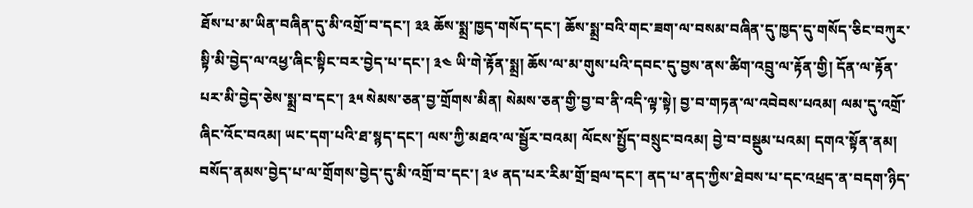ཐོས་པ་མ་ཡིན་བཞིན་དུ་མི་འགྲོ་བ་དང་། ༣༣ ཆོས་སྨྲ་ཁྱད་གསོད་དང་། ཆོས་སྨྲ་བའི་གང་ཟག་ལ་བསམ་བཞིན་དུ་ཁྱད་དུ་གསོད་ཅིང་བཀུར་སྟི་མི་བྱེད་ལ་འཕྱ་ཞིང་སྟིང་བར་བྱེད་པ་དང་། ༣༤ ཡི་གེ་རྟོན་སྨྲ། ཆོས་ལ་མ་གུས་པའི་དབང་དུ་བྱས་ནས་ཚིག་འབྲུ་ལ་རྟོན་གྱི། དོན་ལ་རྟོན་པར་མི་བྱེད་ཅེས་སྨྲ་བ་དང་། ༣༥ སེམས་ཅན་བྱ་གྲོགས་མིན། སེམས་ཅན་གྱི་བྱ་བ་ནི་འདི་ལྟ་སྟེ། བྱ་བ་གཏན་ལ་འབེབས་པའམ། ལམ་དུ་འགྲོ་ཞིང་འོང་བའམ། ཡང་དག་པའི་ཐ་སྙད་དང་། ལས་ཀྱི་མཐའ་ལ་སྦྱོར་བའམ། ལོངས་སྤྱོད་བསྲུང་བའམ། བྱེ་བ་བསྡུམ་པའམ། དགའ་སྟོན་ནམ། བསོད་ནམས་བྱེད་པ་ལ་གྲོགས་བྱེད་དུ་མི་འགྲོ་བ་དང་། ༣༦ ནད་པར་རིམ་གྲོ་བྲལ་དང་། ནད་པ་ནད་ཀྱིས་ཐེབས་པ་དང་འཕྲད་ན་བདག་ཉིད་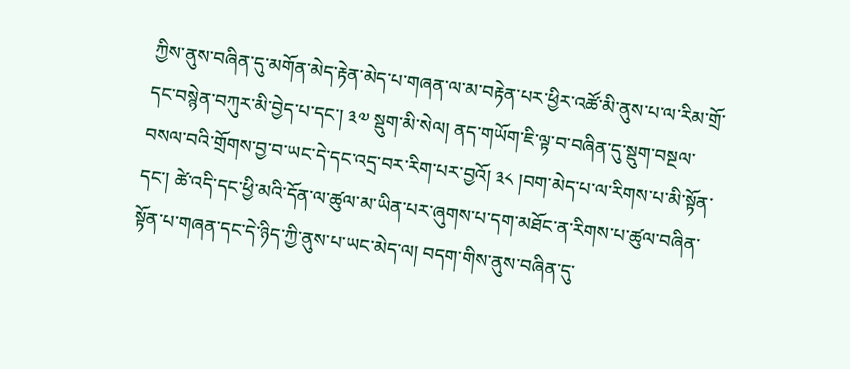ཀྱིས་ནུས་བཞིན་དུ་མགོན་མེད་རྟེན་མེད་པ་གཞན་ལ་མ་བརྟེན་པར་ཕྱིར་འཚོ་མི་ནུས་པ་ལ་རིམ་གྲོ་དང་བསྙེན་བཀུར་མི་བྱེད་པ་དང་། ༣༧ སྡུག་མི་སེལ། ནད་གཡོག་ཇི་ལྟ་བ་བཞིན་དུ་སྡུག་བསྔལ་བསལ་བའི་གྲོགས་བྱ་བ་ཡང་དེ་དང་འདྲ་བར་རིག་པར་བྱའོ། ༣༨ །བག་མེད་པ་ལ་རིགས་པ་མི་སྟོན་དང་། ཚེ་འདི་དང་ཕྱི་མའི་དོན་ལ་ཚུལ་མ་ཡིན་པར་ཞུགས་པ་དག་མཐོང་ན་རིགས་པ་ཚུལ་བཞིན་སྟོན་པ་གཞན་དང་དེ་ཉིད་ཀྱི་ནུས་པ་ཡང་མེད་ལ། བདག་གིས་ནུས་བཞིན་དུ་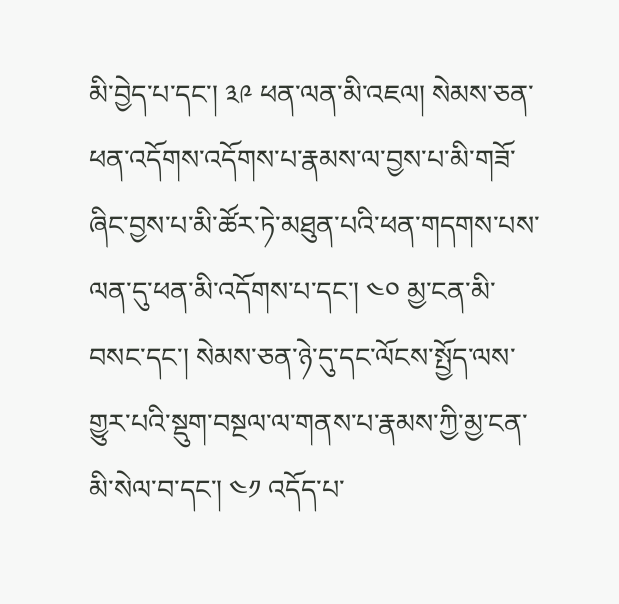མི་བྱེད་པ་དང་། ༣༩ ཕན་ལན་མི་འཇལ། སེམས་ཅན་ཕན་འདོགས་འདོགས་པ་རྣམས་ལ་བྱས་པ་མི་གཟོ་ཞིང་བྱས་པ་མི་ཚོར་ཏེ་མཐུན་པའི་ཕན་གདགས་པས་ལན་དུ་ཕན་མི་འདོགས་པ་དང་། ༤༠ མྱ་ངན་མི་བསང་དང་། སེམས་ཅན་ཉེ་དུ་དང་ལོངས་སྤྱོད་ལས་གྱུར་པའི་སྡུག་བསྔལ་ལ་གནས་པ་རྣམས་ཀྱི་མྱ་ངན་མི་སེལ་བ་དང་། ༤༡ འདོད་པ་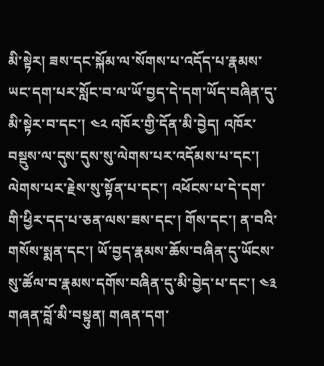མི་སྟེར། ཟས་དང་སྐོམ་ལ་སོགས་པ་འདོད་པ་རྣམས་ཡང་དག་པར་སློང་བ་ལ་ཡོ་བྱད་དེ་དག་ཡོད་བཞིན་དུ་མི་སྟེར་བ་དང་། ༤༢ འཁོར་གྱི་དོན་མི་བྱེད། འཁོར་བསྡུས་ལ་དུས་དུས་སུ་ལེགས་པར་འདོམས་པ་དང་། ལེགས་པར་རྗེས་སུ་སྟོན་པ་དང་། འཕོངས་པ་དེ་དག་གི་ཕྱིར་དད་པ་ཅན་ལས་ཟས་དང་། གོས་དང་། ན་བའི་གསོས་སྨན་དང་། ཡོ་བྱད་རྣམས་ཆོས་བཞིན་དུ་ཡོངས་སུ་ཚོལ་བ་རྣམས་དགོས་བཞིན་དུ་མི་བྱེད་པ་དང་། ༤༣ གཞན་བློ་མི་བསྟུན། གཞན་དག་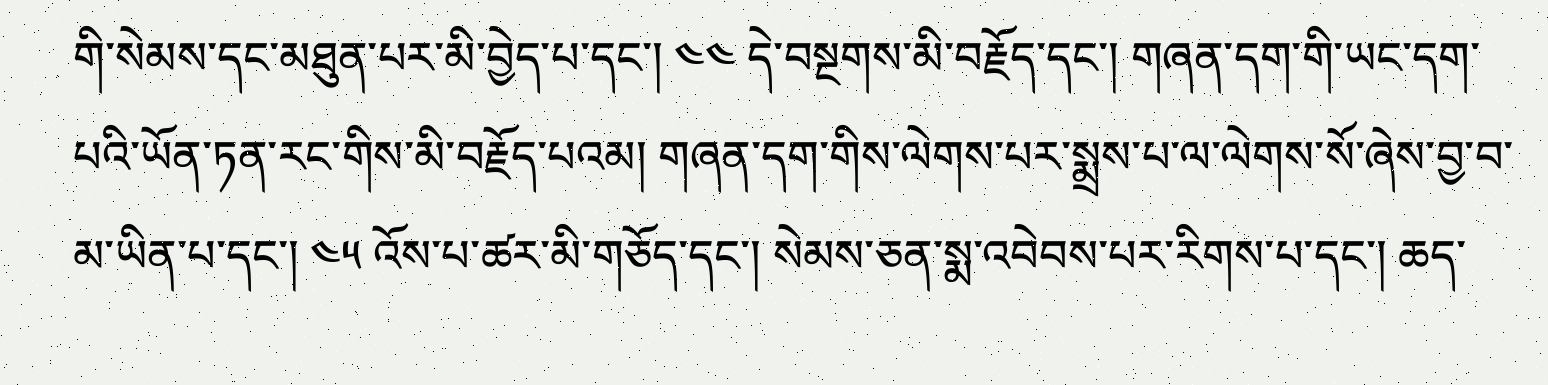གི་སེམས་དང་མཐུན་པར་མི་བྱེད་པ་དང་། ༤༤ དེ་བསྔགས་མི་བརྗོད་དང་། གཞན་དག་གི་ཡང་དག་པའི་ཡོན་ཏན་རང་གིས་མི་བརྗོད་པའམ། གཞན་དག་གིས་ལེགས་པར་སྨྲས་པ་ལ་ལེགས་སོ་ཞེས་བྱ་བ་མ་ཡིན་པ་དང་། ༤༥ འོས་པ་ཚར་མི་གཅོད་དང་། སེམས་ཅན་སྨ་འབེབས་པར་རིགས་པ་དང་། ཆད་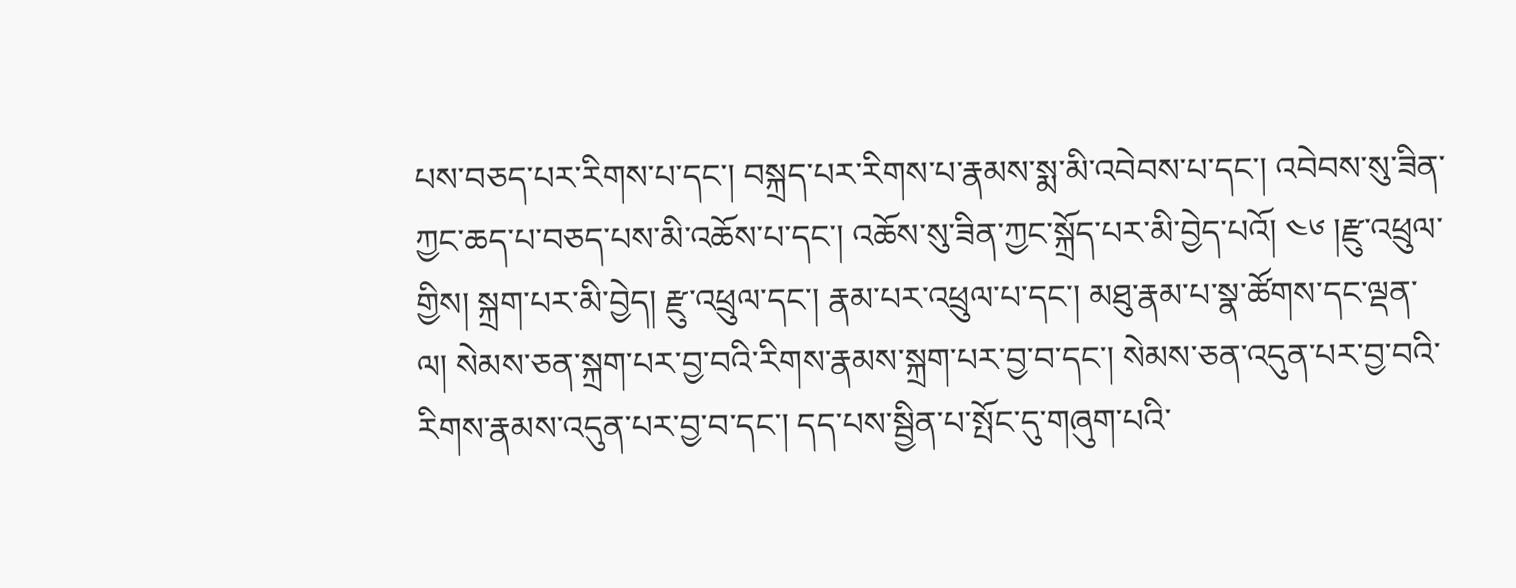པས་བཅད་པར་རིགས་པ་དང་། བསྐྲད་པར་རིགས་པ་རྣམས་སྨ་མི་འབེབས་པ་དང་། འབེབས་སུ་ཟིན་ཀྱང་ཆད་པ་བཅད་པས་མི་འཆོས་པ་དང་། འཆོས་སུ་ཟིན་ཀྱང་སྐྲོད་པར་མི་བྱེད་པའོ། ༤༦ །རྫུ་འཕྲུལ་གྱིས། སྐྲག་པར་མི་བྱེད། རྫུ་འཕྲུལ་དང་། རྣམ་པར་འཕྲུལ་པ་དང་། མཐུ་རྣམ་པ་སྣ་ཚོགས་དང་ལྡན་ལ། སེམས་ཅན་སྐྲག་པར་བྱ་བའི་རིགས་རྣམས་སྐྲག་པར་བྱ་བ་དང་། སེམས་ཅན་འདུན་པར་བྱ་བའི་རིགས་རྣམས་འདུན་པར་བྱ་བ་དང་། དད་པས་སྦྱིན་པ་སྤོང་དུ་གཞུག་པའི་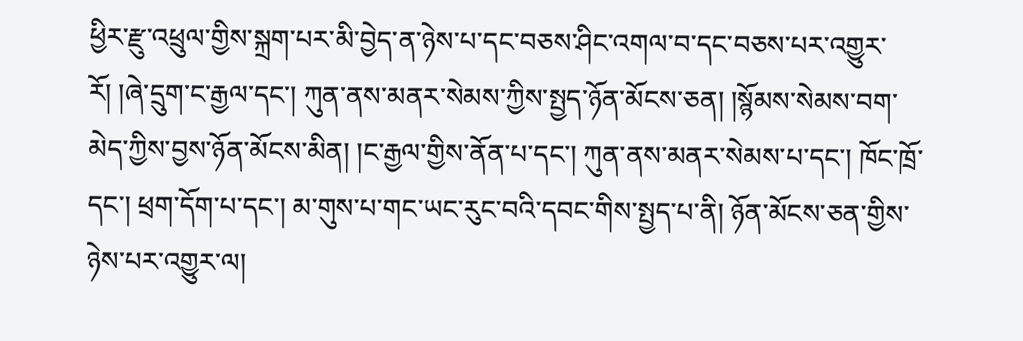ཕྱིར་རྫུ་འཕྲུལ་གྱིས་སྐྲག་པར་མི་བྱེད་ན་ཉེས་པ་དང་བཅས་ཤིང་འགལ་བ་དང་བཅས་པར་འགྱུར་རོ། །ཞེ་དྲུག་ང་རྒྱལ་དང་། ཀུན་ནས་མནར་སེམས་ཀྱིས་སྤྱད་ཉོན་མོངས་ཅན། །སྙོམས་སེམས་བག་མེད་ཀྱིས་བྱས་ཉོན་མོངས་མིན། །ང་རྒྱལ་གྱིས་ནོན་པ་དང་། ཀུན་ནས་མནར་སེམས་པ་དང་། ཁོང་ཁྲོ་དང་། ཕྲག་དོག་པ་དང་། མ་གུས་པ་གང་ཡང་རུང་བའི་དབང་གིས་སྤྱད་པ་ནི། ཉོན་མོངས་ཅན་གྱིས་ཉེས་པར་འགྱུར་ལ།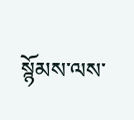སྙོམས་ལས་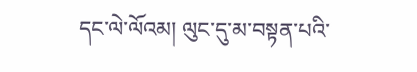དང་ལེ་ལོའམ། ལུང་དུ་མ་བསྟན་པའི་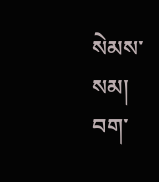སེམས་སམ། བག་